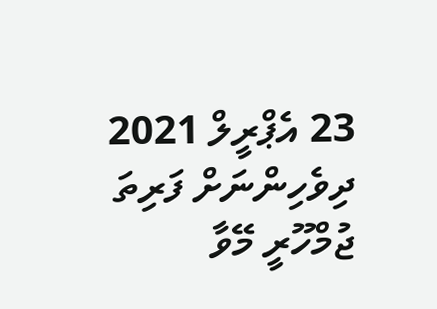23 އެޕްރީލް 2021
ދިވެހިންނަށް ފަރިތަ ޖުމްހޫރީ މޭވާ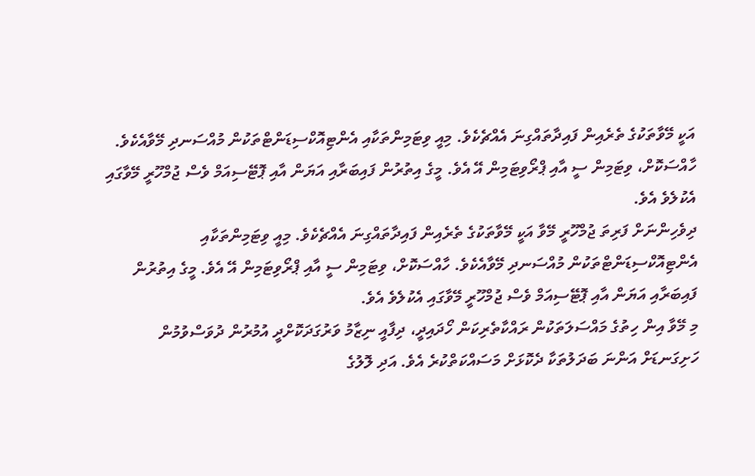އަކީ މޭވާތަކުގެ ތެރެއިން ފައިދާތައްގިނަ އެއްޗެކެވެ. މިއީ ވިޓަމިންތަކާއި އެންޓިއޮކްސިޑަންޓްތަކުން މުއްސަނދި މޭވާއެކެވެ. ހާއްސަކޮށް، ވިޓަމިން ސީ އާއި ޕްރޯވިޓަމިން އޭ އެވެ. މީގެ އިތުރުން ފައިބަރާއި އަޔަން އާއި ޕޮޓޭސިއަމް ވެސް ޖުމްހޫރީ މޭވާގައި އެކުލެވެ އެވެ.
ދިވެހިންނަށް ފަރިތަ ޖުމްހޫރީ މޭވާ އަކީ މޭވާތަކުގެ ތެރެއިން ފައިދާތައްގިނަ އެއްޗެކެވެ. މިއީ ވިޓަމިންތަކާއި އެންޓިއޮކްސިޑަންޓްތަކުން މުއްސަނދި މޭވާއެކެވެ. ހާއްސަކޮށް، ވިޓަމިން ސީ އާއި ޕްރޯވިޓަމިން އޭ އެވެ. މީގެ އިތުރުން ފައިބަރާއި އަޔަން އާއި ޕޮޓޭސިއަމް ވެސް ޖުމްހޫރީ މޭވާގައި އެކުލެވެ އެވެ.
މި މޭވާ އިން ހިތުގެ މައްސަލަތަކުން ރައްކާތެރިކަން ހޯދައިދީ، ދިފާއީ ނިޒާމު ވަރުގަދަކޮށްދީ އުމުރުން ދުވަސްވުމުން ހަށިގަނޑަށް އަންނަ ބަދަލުތަކާ ދެކޮޅަށް މަސައްކަތްކުރެ އެވެ. އަދި ލޮލުގެ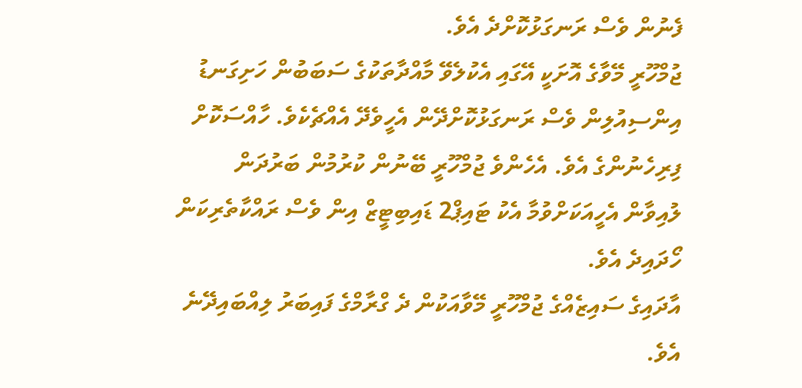ފެނުން ވެސް ރަނގަޅުކޮށްދެ އެވެ.
ޖުމްހޫރީ މޭވާގެ އޮށަކީ އޭގައި އެކުލެވޭ މާއްދާތަކުގެ ސަބަބުން ހަށިގަނޑު އިންސިއުލިން ވެސް ރަނގަޅުކޮށްދޭން އެހީވެދޭ އެއްޗެކެވެ. ހާއްސަކޮށް ފިރިހެނުންގެ އެވެ. އެހެންވެ ޖުމްހޫރީ ބޭނުން ކުރުމުން ބަރުދަން ލުއިވާން އެހީއަކަށްވުމާ އެކު ޓައިޕް2 ޑައިބިޓީޒް އިން ވެސް ރައްކާތެރިކަން ހޯދައިދެ އެވެ.
އާދައިގެ ސައިޒެއްގެ ޖުމްހޫރީ މޭވާއަކުން ދެ ގްރާމްގެ ފައިބަރު ލިއްބައިދޭނެ އެވެ.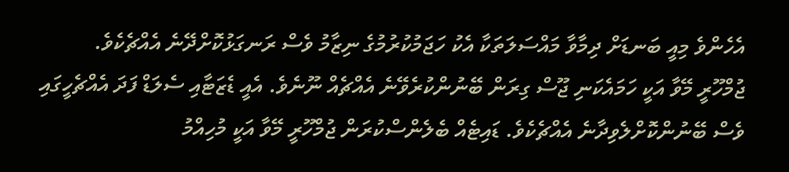އެހެންވެ މިއީ ބަނޑަށް ދިމާވާ މައްސަލަތަކާ އެކު ހަޖަމުކުރުމުގެ ނިޒާމު ވެސް ރަނގަޅުކޮށްދޭނެ އެއްޗެކެވެ.
ޖުމްހޫރީ މޭވާ އަކީ ހަމައެކަނި ޖޫސް ގިރަން ބޭނުންކުރެވޭނެ އެއްޗެއް ނޫނެވެ. އެއީ ޑެޒަޓާއި ސެލަޑް ފަދަ އެއްޗެހީގައި ވެސް ބޭނުންކޮށްލެވިދާނެ އެއްޗެކެވެ. ޑައިޓެއް ބެލެންސްކުރަން ޖުމްހޫރީ މޭވާ އަކީ މުހިއްމު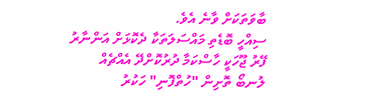ބާވަތަކަށް ވާނެ އެވެ.
ސިއްހީ ބޮޑެތި މައްސަލަތަކާ ދެކޮޅަށް އަންނާރު
ފޭރު ޖޫހަކީ ހާސްކަމާ ދުރުކޮށްދޭ އެއްޗެއް
ލުނބޯ ތޮށިން "ހުތްފޮނި" ހަކުރު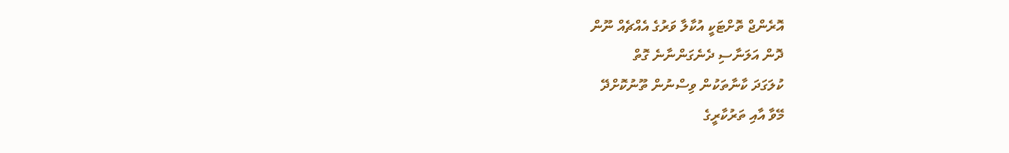އޮރެންޖް ތޮށްޓަކީ އުކާލާ ވަރުގެ އެއްޗެއް ނޫން
ދޮން އަލަނާސި ދެނެގަންނާނެ ގޮތް
ކުލަގަދަ ކާނާތަކުން ވިސްނުން ތޫނުކޮށްދޭ
މޭވާ އާއި ތަރުކާރީގެ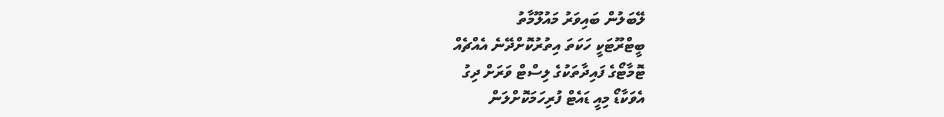ލޭބަލުން ބައިވަރު މައުލޫމާތު
ބީޓްރޫޓަކީ ހަކަތަ އިތުރުކޮށްދޭނެ އެއްޗެއް
ޓޮމާޓޯގެ ފައިދާތަކުގެ ލިސްޓް ވަރަށް ދިގު
އެވަކާޑޯ މިއީ ޑައެޓް ފުރިހަމަކޮށްލަން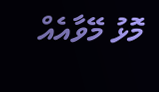މޮޅު މޭވާއެއް